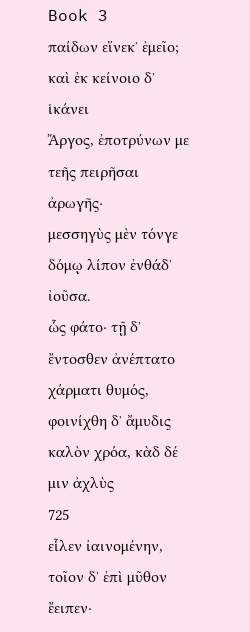Book 3
παίδων εἵνεκʼ ἐμεῖο; καὶ ἐκ κείνοιο δʼ ἱκάνει
Ἄργος, ἐποτρύνων με τεῆς πειρῆσαι ἀρωγῆς·
μεσσηγὺς μὲν τόνγε δόμῳ λίπον ἐνθάδʼ ἰοῦσα.
ὧς φάτο· τῇ δʼ ἔντοσθεν ἀνέπτατο χάρματι θυμός,
φοινίχθη δʼ ἄμυδις καλὸν χρόα, κὰδ δέ μιν ἀχλὺς
725
εἷλεν ἰαινομένην, τοῖον δʼ ἐπὶ μῦθον ἔειπεν·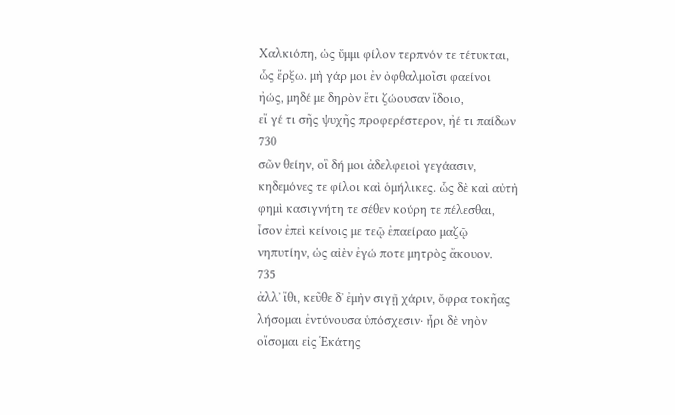Χαλκιόπη, ὡς ὔμμι φίλον τερπνόν τε τέτυκται,
ὧς ἔρξω. μὴ γάρ μοι ἐν ὀφθαλμοῖσι φαείνοι
ἠώς, μηδέ με δηρὸν ἔτι ζώουσαν ἴδοιο,
εἴ γέ τι σῆς ψυχῆς προφερέστερον, ἠέ τι παίδων
730
σῶν θείην, οἳ δή μοι ἀδελφειοὶ γεγάασιν,
κηδεμόνες τε φίλοι καὶ ὁμήλικες. ὧς δὲ καὶ αὐτὴ
φημὶ κασιγνήτη τε σέθεν κούρη τε πέλεσθαι,
ἶσον ἐπεὶ κείνοις με τεῷ ἐπαείραο μαζῷ
νηπυτίην, ὡς αἰὲν ἐγώ ποτε μητρὸς ἄκουον.
735
ἀλλʼ ἴθι, κεῦθε δʼ ἐμὴν σιγῇ χάριν, ὄφρα τοκῆας
λήσομαι ἐντύνουσα ὑπόσχεσιν· ἦρι δὲ νηὸν
οἴσομαι εἰς Ἑκάτης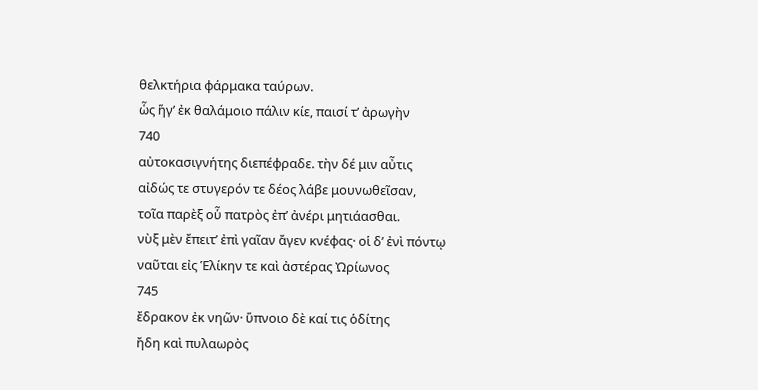θελκτήρια φάρμακα ταύρων.
ὧς ἥγʼ ἐκ θαλάμοιο πάλιν κίε, παισί τʼ ἀρωγὴν
740
αὐτοκασιγνήτης διεπέφραδε. τὴν δέ μιν αὖτις
αἰδώς τε στυγερόν τε δέος λάβε μουνωθεῖσαν,
τοῖα παρὲξ οὗ πατρὸς ἐπʼ ἀνέρι μητιάασθαι.
νὺξ μὲν ἔπειτʼ ἐπὶ γαῖαν ἄγεν κνέφας· οἱ δʼ ἐνὶ πόντῳ
ναῦται εἰς Ἑλίκην τε καὶ ἀστέρας Ὠρίωνος
745
ἔδρακον ἐκ νηῶν· ὕπνοιο δὲ καί τις ὁδίτης
ἤδη καὶ πυλαωρὸς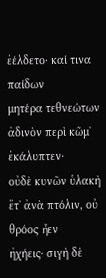ἐέλδετο· καί τινα παίδων
μητέρα τεθνεώτων ἀδινὸν περὶ κῶμʼ ἐκάλυπτεν·
οὐδὲ κυνῶν ὑλακὴ ἔτʼ ἀνὰ πτόλιν, οὐ θρόος ἦεν
ἠχήεις· σιγὴ δὲ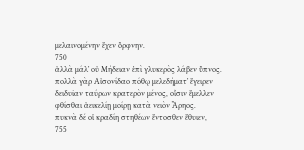μελαινομένην ἔχεν ὄρφνην.
750
ἀλλὰ μάλʼ οὐ Μήδειαν ἐπὶ γλυκερὸς λάβεν ὕπνος.
πολλὰ γὰρ Αἰσονίδαο πόθῳ μελεδήματʼ ἔγειρεν
δειδυῖαν ταύρων κρατερὸν μένος, οἷσιν ἔμελλεν
φθίσθαι ἀεικελίῃ μοίρῃ κατὰ νειὸν Ἄρηος.
πυκνὰ δέ οἱ κραδίη στηθέων ἔντοσθεν ἔθυιεν,
755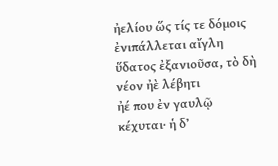ἠελίου ὥς τίς τε δόμοις ἐνιπάλλεται αἴγλη
ὕδατος ἐξανιοῦσα, τὸ δὴ νέον ἠὲ λέβητι
ἠέ που ἐν γαυλῷ κέχυται· ἡ δʼ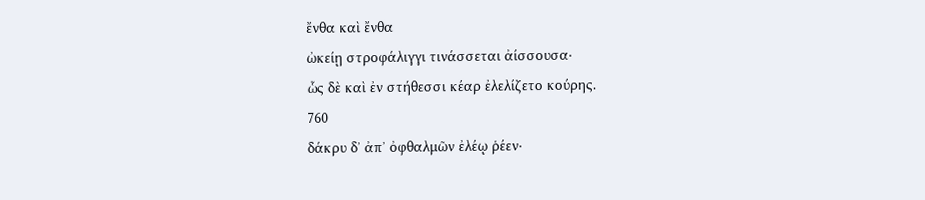ἔνθα καὶ ἔνθα
ὠκείῃ στροφάλιγγι τινάσσεται ἀίσσουσα·
ὧς δὲ καὶ ἐν στήθεσσι κέαρ ἐλελίζετο κούρης.
760
δάκρυ δʼ ἀπʼ ὀφθαλμῶν ἐλέῳ ῥέεν·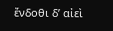ἔνδοθι δʼ αἰεὶ